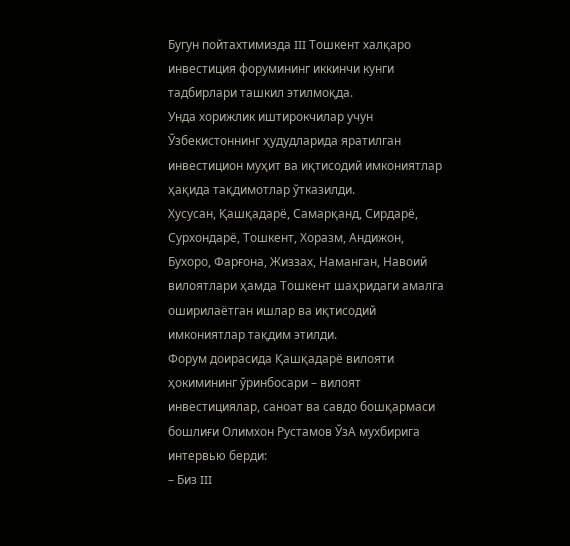Бугун пойтахтимизда III Тошкент халқаро инвестиция форумининг иккинчи кунги тадбирлари ташкил этилмоқда.
Унда хорижлик иштирокчилар учун Ўзбекистоннинг ҳудудларида яратилган инвестицион муҳит ва иқтисодий имкониятлар ҳақида тақдимотлар ўтказилди.
Хусусан, Қашқадарё, Самарқанд, Сирдарё, Сурхондарё, Тошкент, Хоразм, Aндижон, Бухоро, Фарғона, Жиззах, Наманган, Навоий вилоятлари ҳамда Тошкент шаҳридаги амалга оширилаётган ишлар ва иқтисодий имкониятлар тақдим этилди.
Форум доирасида Қашқадарё вилояти ҳокимининг ўринбосари – вилоят инвестициялар, саноат ва савдо бошқармаси бошлиғи Олимхон Рустамов ЎзА мухбирига интервью берди:
– Биз III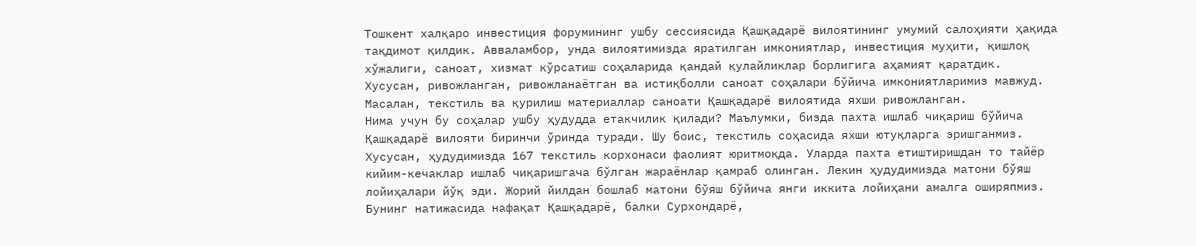Тошкент халқаро инвестиция форумининг ушбу сессиясида Қашқадарё вилоятининг умумий салоҳияти ҳақида тақдимот қилдик. Авваламбор, унда вилоятимизда яратилган имкониятлар, инвестиция муҳити, қишлоқ хўжалиги, саноат, хизмат кўрсатиш соҳаларида қандай қулайликлар борлигига аҳамият қаратдик.
Хусусан, ривожланган, ривожланаётган ва истиқболли саноат соҳалари бўйича имкониятларимиз мавжуд. Масалан, текстиль ва қурилиш материаллар саноати Қашқадарё вилоятида яхши ривожланган.
Нима учун бу соҳалар ушбу ҳудудда етакчилик қилади? Маълумки, бизда пахта ишлаб чиқариш бўйича Қашқадарё вилояти биринчи ўринда туради. Шу боис, текстиль соҳасида яхши ютуқларга эришганмиз. Хусусан, ҳудудимизда 167 текстиль корхонаси фаолият юритмоқда. Уларда пахта етиштиришдан то тайёр кийим-кечаклар ишлаб чиқаришгача бўлган жараёнлар қамраб олинган. Лекин ҳудудимизда матони бўяш лойиҳалари йўқ эди. Жорий йилдан бошлаб матони бўяш бўйича янги иккита лойиҳани амалга оширяпмиз. Бунинг натижасида нафақат Қашқадарё, балки Сурхондарё,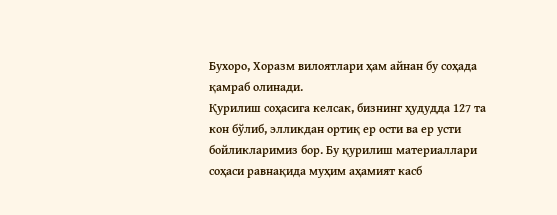Бухоро, Хоразм вилоятлари ҳам айнан бу соҳада қамраб олинади.
Қурилиш соҳасига келсак, бизнинг ҳудудда 127 та кон бўлиб, элликдан ортиқ ер ости ва ер усти бойликларимиз бор. Бу қурилиш материаллари соҳаси равнақида муҳим аҳамият касб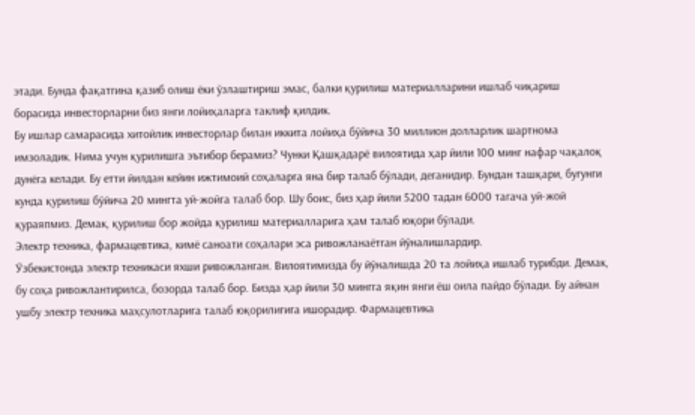этади. Бунда фақатгина қазиб олиш ёки ўзлаштириш эмас, балки қурилиш материалларини ишлаб чиқариш борасида инвесторларни биз янги лойиҳаларга таклиф қилдик.
Бу ишлар самарасида хитойлик инвесторлар билан иккита лойиҳа бўйича 30 миллион долларлик шартнома имзоладик. Нима учун қурилишга эътибор берамиз? Чунки Қашқадарё вилоятида ҳар йили 100 минг нафар чақалоқ дунёга келади. Бу етти йилдан кейин ижтимоий соҳаларга яна бир талаб бўлади, деганидир. Бундан ташқари, бугунги кунда қурилиш бўйича 20 мингта уй-жойга талаб бор. Шу боис, биз ҳар йили 5200 тадан 6000 тагача уй-жой қураяпмиз. Демак, қурилиш бор жойда қурилиш материалларига ҳам талаб юқори бўлади.
Электр техника, фармацевтика, кимё саноати соҳалари эса ривожланаётган йўналишлардир.
Ўзбекистонда электр техникаси яхши ривожланган. Вилоятимизда бу йўналишда 20 та лойиҳа ишлаб турибди. Демак, бу соҳа ривожлантирилса, бозорда талаб бор. Бизда ҳар йили 30 мингга яқин янги ёш оила пайдо бўлади. Бу айнан ушбу электр техника маҳсулотларига талаб юқорилигига ишорадир. Фармацевтика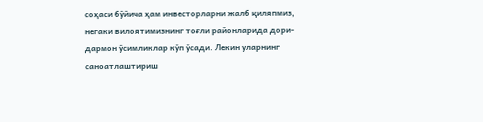соҳаси бўйича ҳам инвесторларни жалб қиляпмиз, негаки вилоятимизнинг тоғли районларида дори-дармон ўсимликлар кўп ўсади. Лекин уларнинг саноатлаштириш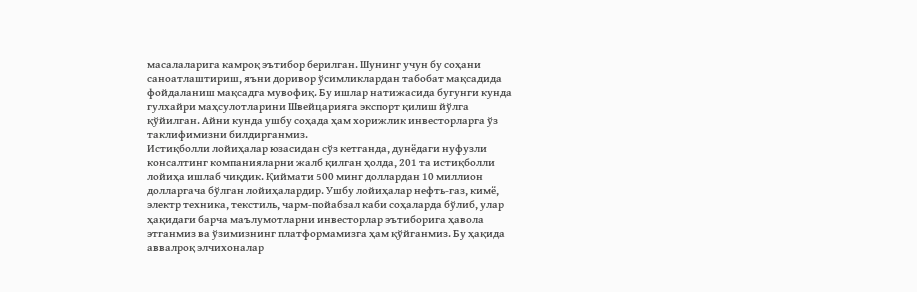масалаларига камроқ эътибор берилган. Шунинг учун бу соҳани саноатлаштириш, яъни доривор ўсимликлардан табобат мақсадида фойдаланиш мақсадга мувофиқ. Бу ишлар натижасида бугунги кунда гулхайри маҳсулотларини Швейцарияга экспорт қилиш йўлга қўйилган. Айни кунда ушбу соҳада ҳам хорижлик инвесторларга ўз таклифимизни билдирганмиз.
Истиқболли лойиҳалар юзасидан сўз кетганда, дунёдаги нуфузли консалтинг компанияларни жалб қилган ҳолда, 201 та истиқболли лойиҳа ишлаб чиқдик. Қиймати 500 минг доллардан 10 миллион долларгача бўлган лойиҳалардир. Ушбу лойиҳалар нефть-газ, кимё, электр техника, текстиль, чарм-пойабзал каби соҳаларда бўлиб, улар ҳақидаги барча маълумотларни инвесторлар эътиборига ҳавола этганмиз ва ўзимизнинг платформамизга ҳам қўйганмиз. Бу ҳақида аввалроқ элчихоналар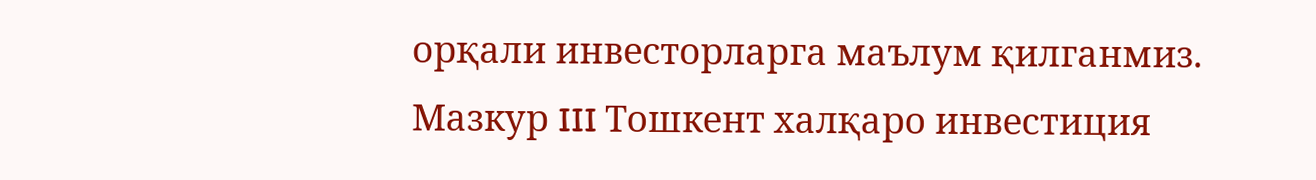орқали инвесторларга маълум қилганмиз.
Мазкур III Тошкент халқаро инвестиция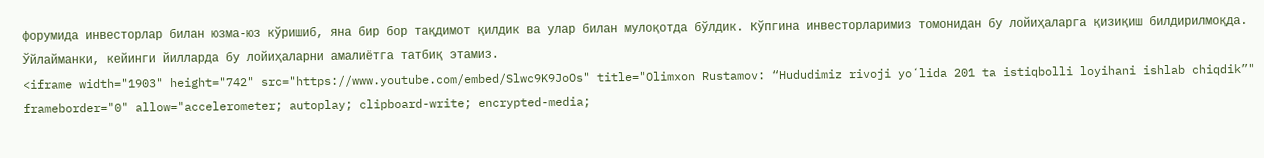форумида инвесторлар билан юзма-юз кўришиб, яна бир бор тақдимот қилдик ва улар билан мулоқотда бўлдик. Кўпгина инвесторларимиз томонидан бу лойиҳаларга қизиқиш билдирилмоқда. Ўйлайманки, кейинги йилларда бу лойиҳаларни амалиётга татбиқ этамиз.
<iframe width="1903" height="742" src="https://www.youtube.com/embed/Slwc9K9JoOs" title="Olimxon Rustamov: “Hududimiz rivoji yoʻlida 201 ta istiqbolli loyihani ishlab chiqdik”" frameborder="0" allow="accelerometer; autoplay; clipboard-write; encrypted-media;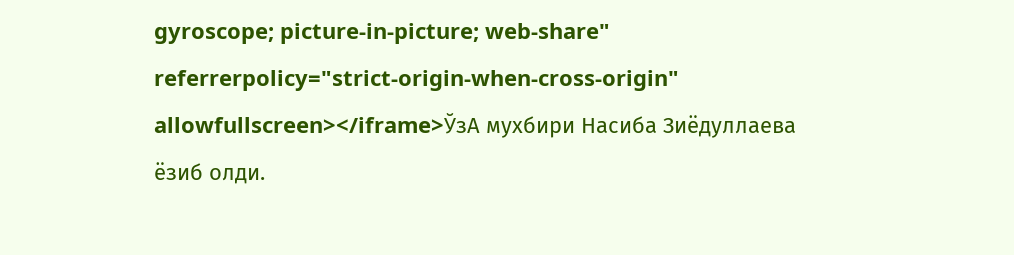gyroscope; picture-in-picture; web-share" referrerpolicy="strict-origin-when-cross-origin" allowfullscreen></iframe>ЎзА мухбири Насиба Зиёдуллаева ёзиб олди.